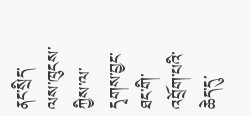ནང་སྲིད་ལས་ཁུངས་ཀྱིས་ལ་དྭགས་བྱང་ཐང་གི་འབྲོག་པའི་ཆེད་དུ་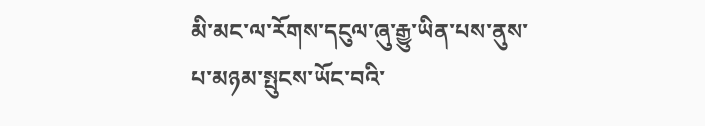མི་མང་ལ་རོགས་དངུལ་ཞུ་རྒྱུ་ཡིན་པས་ནུས་པ་མཉམ་སྤུངས་ཡོང་བའི་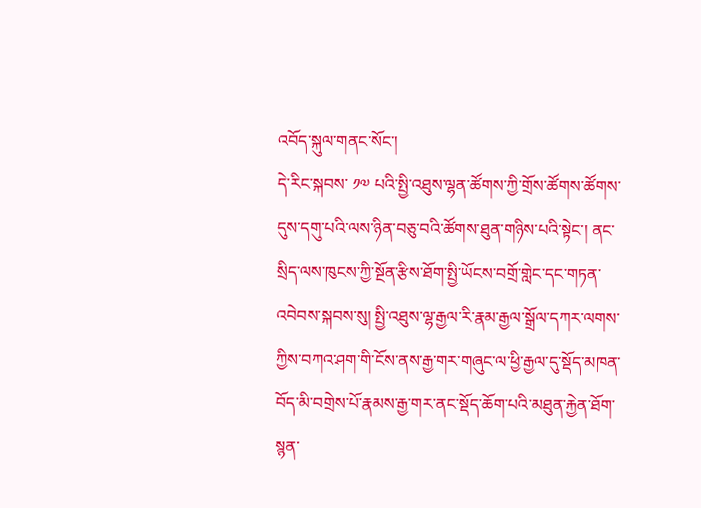འབོད་སྐུལ་གནང་སོང་།
དེ་རིང་སྐབས་ ༡༧ པའི་སྤྱི་འཐུས་ལྷན་ཚོགས་ཀྱི་གྲོས་ཚོགས་ཚོགས་དུས་དགུ་པའི་ལས་ཉིན་བཅུ་བའི་ཚོགས་ཐུན་གཉིས་པའི་སྟེང་། ནང་སྲིད་ལས་ཁུངས་ཀྱི་སྔོན་རྩིས་ཐོག་སྤྱི་ཡོངས་བགྲོ་གླེང་དང་གཏན་འབེབས་སྐབས་སུ། སྤྱི་འཐུས་ལྷ་རྒྱལ་རི་རྣམ་རྒྱལ་སྒྲོལ་དཀར་ལགས་ཀྱིས་བཀའ་ཤག་གི་ངོས་ནས་རྒྱ་གར་གཞུང་ལ་ཕྱི་རྒྱལ་དུ་སྡོད་མཁན་བོད་མི་བགྲེས་པོ་རྣམས་རྒྱ་གར་ནང་སྡོད་ཆོག་པའི་མཐུན་རྐྱེན་ཐོག་སྙན་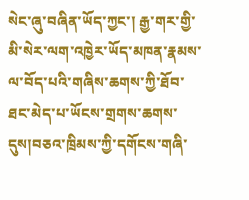སེང་ཞུ་བཞིན་ཡོད་ཀྱང་། རྒྱ་གར་གྱི་མི་སེར་ལག་འཁྱེར་ཡོད་མཁན་རྣམས་ལ་བོད་པའི་གཞིས་ཆགས་ཀྱི་ཐོབ་ཐང་མེད་པ་ཡོངས་གྲགས་ཆགས་དུས།བཅའ་ཁྲིམས་ཀྱི་དགོངས་གཞི་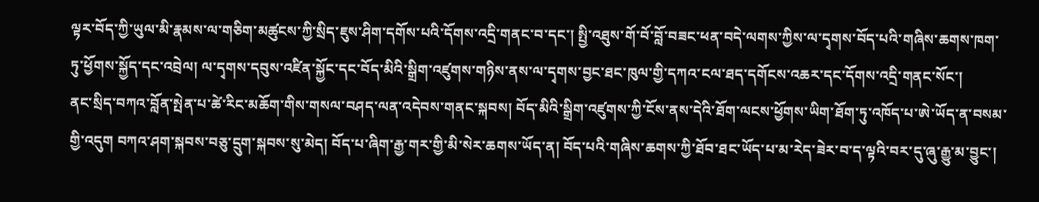ལྟར་བོད་ཀྱི་ཡུལ་མི་རྣམས་ལ་གཅིག་མཚུངས་ཀྱི་སྲིད་ཇུས་ཤིག་དགོས་པའི་དོགས་འདྲི་གནང་བ་དང་། སྤྱི་འཐུས་གོ་བོ་བློ་བཟང་ཕན་བདེ་ལགས་ཀྱིས་ལ་དྭགས་བོད་པའི་གཞིས་ཆགས་ཁག་ཏུ་ཕྱོགས་སྐྱོད་དང་འབྲེལ། ལ་དྭགས་དབུས་འཛིན་སྐྱོང་དང་བོད་མིའི་སྒྲིག་འཛུགས་གཉིས་ནས་ལ་དྭགས་བྱང་ཐང་ཁུལ་གྱི་དཀའ་ངལ་ཐད་དགོངས་འཆར་དང་དོགས་འདྲི་གནང་སོང་།
ནང་སྲིད་བཀའ་བློན་སྤེན་པ་ཚེ་རིང་མཆོག་གིས་གསལ་བཤད་ལན་འདེབས་གནང་སྐབས། བོད་མིའི་སྒྲིག་འཛུགས་ཀྱི་ངོས་ནས་དེའི་ཐོག་ལངས་ཕྱོགས་ཡིག་ཐོག་ཏུ་འཁོད་པ་ཨེ་ཡོད་ན་བསམ་གྱི་འདུག བཀའ་ཤག་སྐབས་བཅུ་དྲུག་སྐབས་སུ་མེད། བོད་པ་ཞིག་རྒྱ་གར་གྱི་མི་སེར་ཆགས་ཡོད་ན། བོད་པའི་གཞིས་ཆགས་ཀྱི་ཐོབ་ཐང་ཡོད་པ་མ་རེད་ཟེར་བ་ད་ལྟའི་བར་དུ་ཞུ་རྒྱུ་མ་བྱུང་།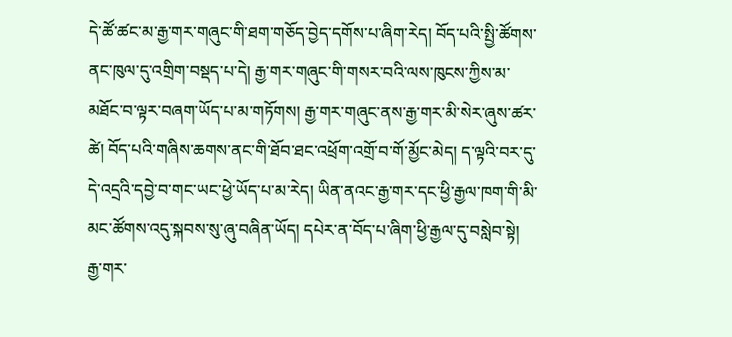དེ་ཚོ་ཚང་མ་རྒྱ་གར་གཞུང་གི་ཐག་གཅོད་བྱེད་དགོས་པ་ཞིག་རེད། བོད་པའི་སྤྱི་ཚོགས་ནང་ཁུལ་དུ་འགྲིག་བསྡད་པ་དེ། རྒྱ་གར་གཞུང་གི་གསར་བའི་ལས་ཁུངས་ཀྱིས་མ་མཐོང་བ་ལྟར་བཞག་ཡོད་པ་མ་གཏོགས། རྒྱ་གར་གཞུང་ནས་རྒྱ་གར་མི་སེར་ཞུས་ཚར་ཚེ། བོད་པའི་གཞིས་ཆགས་ནང་གི་ཐོབ་ཐང་འཕྲོག་འགྲོ་བ་གོ་མྱོང་མེད། ད་ལྟའི་བར་དུ་དེ་འདྲའི་དབྱེ་བ་གང་ཡང་ཕྱེ་ཡོད་པ་མ་རེད། ཡིན་ནའང་རྒྱ་གར་དང་ཕྱི་རྒྱལ་ཁག་གི་མི་མང་ཚོགས་འདུ་སྐབས་སུ་ཞུ་བཞིན་ཡོད། དཔེར་ན་བོད་པ་ཞིག་ཕྱི་རྒྱལ་དུ་བསླེབ་སྟེ། རྒྱ་གར་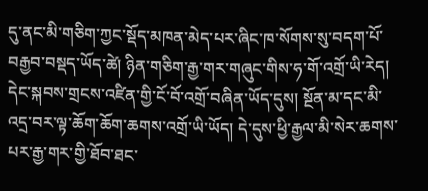དུ་ནང་མི་གཅིག་ཀྱང་སྡོད་མཁན་མེད་པར་ཞིང་ཁ་སོགས་སུ་བདག་པོ་བརྒྱབ་བསྡད་ཡོད་ཚེ། ཉིན་གཅིག་རྒྱ་གར་གཞུང་གིས་ཧ་གོ་འགྲོ་ཡི་རེད། དེང་སྐབས་གྲངས་འཛིན་གྱི་ངོ་བོ་འགྲོ་བཞིན་ཡོད་དུས། སྔོན་མ་དང་མི་འདྲ་བར་ལྟ་ཆོག་ཆོག་ཆགས་འགྲོ་ཡི་ཡོད། དེ་དུས་ཕྱི་རྒྱལ་མི་སེར་ཆགས་པར་རྒྱ་གར་གྱི་ཐོབ་ཐང་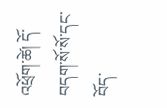འཕྲོག་ཚེ། དོ་བདག་སོ་སོ་དང་བོད་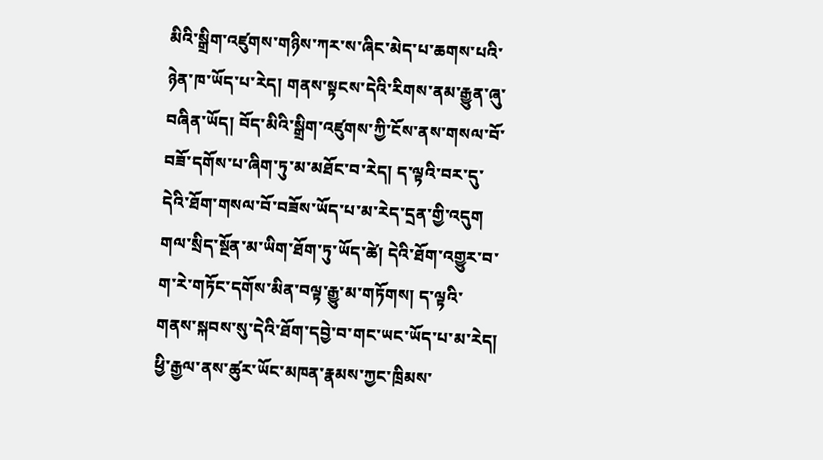མིའི་སྒྲིག་འཛུགས་གཉིས་ཀར་ས་ཞིང་མེད་པ་ཆགས་པའི་ཉེན་ཁ་ཡོད་པ་རེད། གནས་སྟངས་དེའི་རིགས་ནམ་རྒྱུན་ཞུ་བཞིན་ཡོད། བོད་མིའི་སྒྲིག་འཛུགས་ཀྱི་ངོས་ནས་གསལ་བོ་བཟོ་དགོས་པ་ཞིག་ཏུ་མ་མཐོང་བ་རེད། ད་ལྟའི་བར་དུ་དེའི་ཐོག་གསལ་བོ་བཟོས་ཡོད་པ་མ་རེད་དྲན་གྱི་འདུག གལ་སྲིད་སྔོན་མ་ཡིག་ཐོག་ཏུ་ཡོད་ཚེ། དེའི་ཐོག་འགྱུར་བ་ག་རེ་གཏོང་དགོས་མིན་བལྟ་རྒྱུ་མ་གཏོགས། ད་ལྟའི་གནས་སྐབས་སུ་དེའི་ཐོག་དབྱེ་བ་གང་ཡང་ཡོད་པ་མ་རེད། ཕྱི་རྒྱལ་ནས་ཚུར་ཡོང་མཁན་རྣམས་ཀྱང་ཁྲིམས་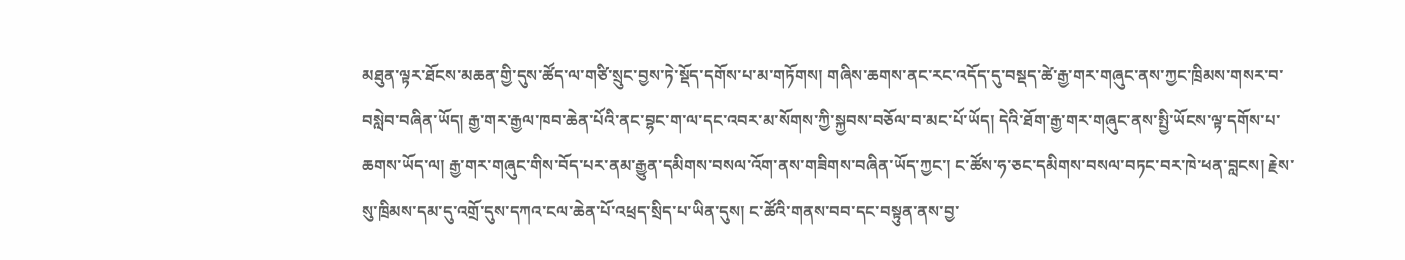མཐུན་ལྟར་ཐོངས་མཆན་གྱི་དུས་ཚོད་ལ་གཙི་སྲུང་བྱས་ཏེ་སྡོད་དགོས་པ་མ་གཏོགས། གཞིས་ཆགས་ནང་རང་འདོད་དུ་བསྡད་ཚེ་རྒྱ་གར་གཞུང་ནས་ཀྱང་ཁྲིམས་གསར་བ་བསླེབ་བཞིན་ཡོད། རྒྱ་གར་རྒྱལ་ཁབ་ཆེན་པོའི་ནང་བྷང་ག་ལ་དང་འབར་མ་སོགས་ཀྱི་སྐྱབས་བཅོལ་བ་མང་པོ་ཡོད། དེའི་ཐོག་རྒྱ་གར་གཞུང་ནས་སྤྱི་ཡོངས་ལྟ་དགོས་པ་ཆགས་ཡོད་ལ། རྒྱ་གར་གཞུང་གིས་བོད་པར་ནམ་རྒྱུན་དམིགས་བསལ་འོག་ནས་གཟིགས་བཞིན་ཡོད་ཀྱང་། ང་ཚོས་ཧ་ཅང་དམིགས་བསལ་བཏང་བར་ཁེ་ཕན་བླངས། རྗེས་སུ་ཁྲིམས་དམ་དུ་འགྲོ་དུས་དཀའ་ངལ་ཆེན་པོ་འཕྲད་སྲིད་པ་ཡིན་དུས། ང་ཚོའི་གནས་བབ་དང་བསྟུན་ནས་བྱ་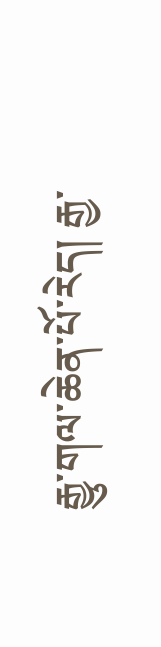རྒྱུ་གལ་ཆེན་པོ་རེད། རྒྱ་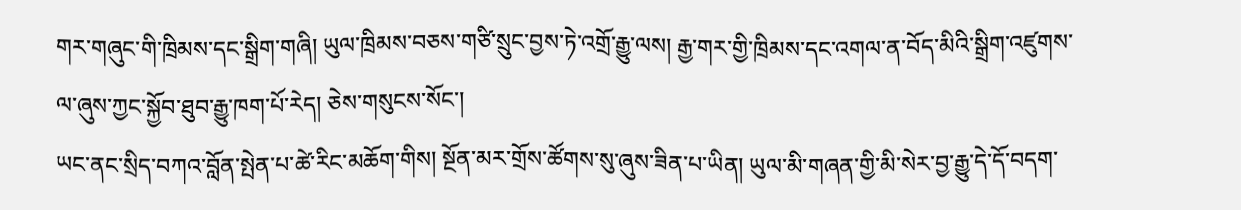གར་གཞུང་གི་ཁྲིམས་དང་སྒྲིག་གཞི། ཡུལ་ཁྲིམས་བཅས་གཙི་སྲུང་བྱས་ཏེ་འགྲོ་རྒྱུ་ལས། རྒྱ་གར་གྱི་ཁྲིམས་དང་འགལ་ན་བོད་མིའི་སྒྲིག་འཛུགས་ལ་ཞུས་ཀྱང་སྐྱོབ་ཐུབ་རྒྱུ་ཁག་པོ་རེད། ཅེས་གསུངས་སོང་།
ཡང་ནང་སྲིད་བཀའ་བློན་སྤེན་པ་ཚེ་རིང་མཆོག་གིས། སྔོན་མར་གྲོས་ཚོགས་སུ་ཞུས་ཟིན་པ་ཡིན། ཡུལ་མི་གཞན་གྱི་མི་སེར་བྱ་རྒྱུ་དེ་དོ་བདག་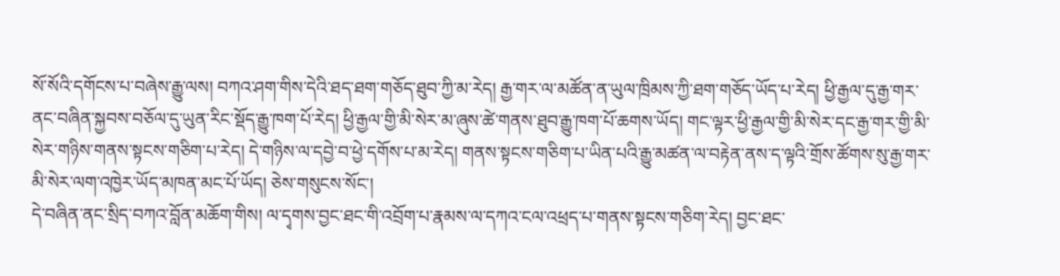སོ་སོའི་དགོངས་པ་བཞེས་རྒྱུ་ལས། བཀའ་ཤག་གིས་དེའི་ཐད་ཐག་གཅོད་ཐུབ་ཀྱི་མ་རེད། རྒྱ་གར་ལ་མཚོན་ན་ཡུལ་ཁྲིམས་ཀྱི་ཐག་གཅོད་ཡོད་པ་རེད། ཕྱི་རྒྱལ་དུ་རྒྱ་གར་ནང་བཞིན་སྐྱབས་བཅོལ་དུ་ཡུན་རིང་སྡོད་རྒྱུ་ཁག་པོ་རེད། ཕྱི་རྒྱལ་གྱི་མི་སེར་མ་ཞུས་ཚེ་གནས་ཐུབ་རྒྱུ་ཁག་པོ་ཆགས་ཡོད། གང་ལྟར་ཕྱི་རྒྱལ་གྱི་མི་སེར་དང་རྒྱ་གར་གྱི་མི་སེར་གཉིས་གནས་སྟངས་གཅིག་པ་རེད། དེ་གཉིས་ལ་དབྱེ་བ་ཕྱེ་དགོས་པ་མ་རེད། གནས་སྟངས་གཅིག་པ་ཡིན་པའི་རྒྱུ་མཚན་ལ་བརྟེན་ནས་ད་ལྟའི་གྲོས་ཚོགས་སུ་རྒྱ་གར་མི་སེར་ལག་འཁྱེར་ཡོད་མཁན་མང་པོ་ཡོད། ཅེས་གསུངས་སོང་།
དེ་བཞིན་ནང་སྲིད་བཀའ་བློན་མཆོག་གིས། ལ་དྭགས་བྱང་ཐང་གི་འབྲོག་པ་རྣམས་ལ་དཀའ་ངལ་འཕྲད་པ་གནས་སྟངས་གཅིག་རེད། བྱང་ཐང་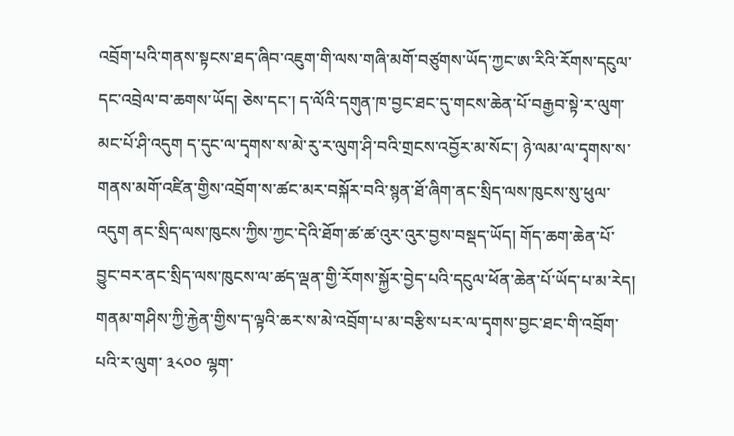འབྲོག་པའི་གནས་སྟངས་ཐད་ཞིབ་འཇུག་གི་ལས་གཞི་མགོ་བཙུགས་ཡོད་ཀྱང་ཨ་རིའི་རོགས་དངུལ་དང་འབྲེལ་བ་ཆགས་ཡོད། ཅེས་དང་། ད་ལོའི་དགུན་ཁ་བྱང་ཐང་དུ་གངས་ཆེན་པོ་བརྒྱབ་སྟེ་ར་ལུག་མང་པོ་ཤི་འདུག ད་དུང་ལ་དྭགས་ས་མེ་རུ་ར་ལུག་ཤི་བའི་གྲངས་འབྱོར་མ་སོང་། ཉེ་ལམ་ལ་དྭགས་ས་གནས་མགོ་འཛིན་གྱིས་འབྲོག་ས་ཚང་མར་བསྐོར་བའི་སྙན་ཐོ་ཞིག་ནང་སྲིད་ལས་ཁུངས་སུ་ཕུལ་འདུག ནང་སྲིད་ལས་ཁུངས་ཀྱིས་ཀྱང་དེའི་ཐོག་ཚ་ཚ་འུར་འུར་བྱས་བསྡད་ཡོད། གོད་ཆག་ཆེན་པོ་བྱུང་བར་ནང་སྲིད་ལས་ཁུངས་ལ་ཚད་ལྡན་གྱི་རོགས་སྐྱོར་བྱེད་པའི་དངུལ་ཕོན་ཆེན་པོ་ཡོད་པ་མ་རེད། གནམ་གཤིས་ཀྱི་རྐྱེན་གྱིས་ད་ལྟའི་ཆར་ས་མེ་འབྲོག་པ་མ་བརྩིས་པར་ལ་དྭགས་བྱང་ཐང་གི་འབྲོག་པའི་ར་ལུག་ ༣༨༠༠ ལྷག་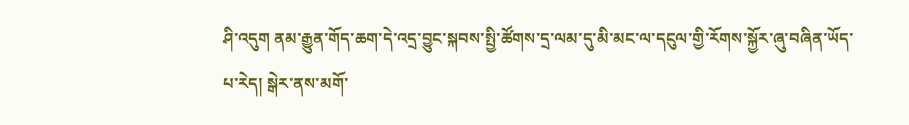ཤི་འདུག ནམ་རྒྱུན་གོད་ཆག་དེ་འདྲ་བྱུང་སྐབས་སྤྱི་ཚོགས་དྲ་ལམ་དུ་མི་མང་ལ་དངུལ་གྱི་རོགས་སྐྱོར་ཞུ་བཞིན་ཡོད་པ་རེད། སྒེར་ནས་མགོ་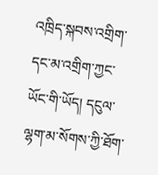འཁྲིད་སྐབས་འགྲིག་དང་མ་འགྲིག་ཀྱང་ཡོང་གི་ཡོད། དངུལ་ལྷག་མ་སོགས་ཀྱི་ཐོག་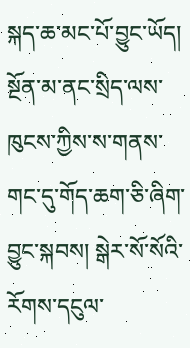སྐད་ཆ་མང་པོ་བྱུང་ཡོད། སྔོན་མ་ནང་སྲིད་ལས་ཁུངས་ཀྱིས་ས་གནས་གང་དུ་གོད་ཆག་ཅི་ཞིག་བྱུང་སྐབས། སྒེར་སོ་སོའི་རོགས་དངུལ་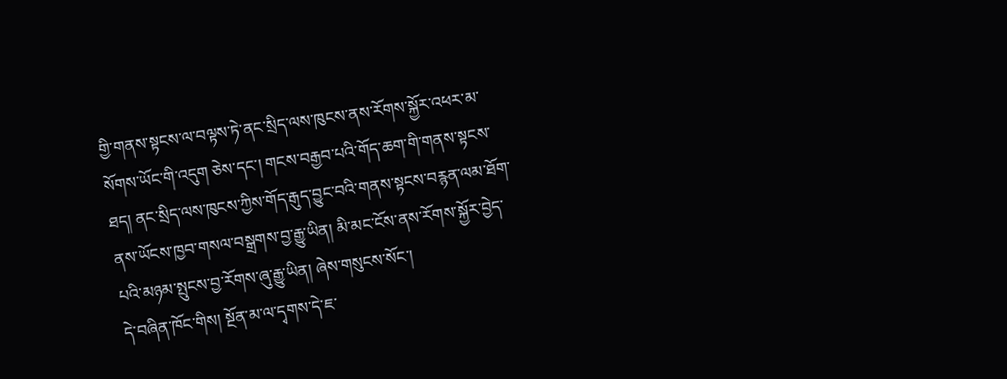གྱི་གནས་སྟངས་ལ་བལྟས་ཏེ་ནང་སྲིད་ལས་ཁུངས་ནས་རོགས་སྐྱོར་འཕར་མ་སོགས་ཡོང་གི་འདུག ཅེས་དང་། གངས་བརྒྱབ་པའི་གོད་ཆག་གི་གནས་སྟངས་ཐད། ནང་སྲིད་ལས་ཁུངས་ཀྱིས་གོད་རྒུད་བྱུང་བའི་གནས་སྟངས་བརྙན་ལམ་ཐོག་ནས་ཡོངས་ཁྱབ་གསལ་བསྒྲགས་བྱ་རྒྱུ་ཡིན། མི་མང་ངོས་ནས་རོགས་སྐྱོར་བྱེད་པའི་མཉམ་སྤུངས་བྱ་རོགས་ཞུ་རྒྱུ་ཡིན། ཞེས་གསུངས་སོང་།
དེ་བཞིན་ཁོང་གིས། སྔོན་མ་ལ་དྭགས་དེ་ཇ་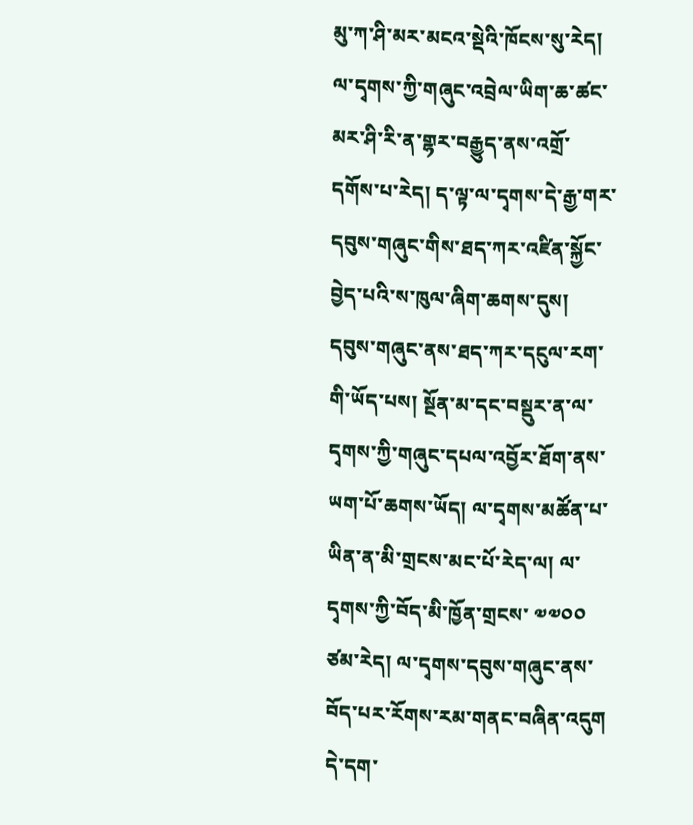མུ་ཀ་ཤི་མར་མངའ་སྡེའི་ཁོངས་སུ་རེད། ལ་དྭགས་ཀྱི་གཞུང་འབྲེལ་ཡིག་ཆ་ཚང་མར་ཤི་རི་ན་གྷར་བརྒྱུད་ནས་འགྲོ་དགོས་པ་རེད། ད་ལྟ་ལ་དྭགས་དེ་རྒྱ་གར་དབུས་གཞུང་གིས་ཐད་ཀར་འཛིན་སྐྱོང་བྱེད་པའི་ས་ཁུལ་ཞིག་ཆགས་དུས། དབུས་གཞུང་ནས་ཐད་ཀར་དངུལ་རག་གི་ཡོད་པས། སྔོན་མ་དང་བསྡུར་ན་ལ་དྭགས་ཀྱི་གཞུང་དཔལ་འབྱོར་ཐོག་ནས་ཡག་པོ་ཆགས་ཡོད། ལ་དྭགས་མཚོན་པ་ཡིན་ན་མི་གྲངས་མང་པོ་རེད་ལ། ལ་དྭགས་ཀྱི་བོད་མི་ཁྱོན་གྲངས་ ༧༧༠༠ ཙམ་རེད། ལ་དྭགས་དབུས་གཞུང་ནས་བོད་པར་རོགས་རམ་གནང་བཞིན་འདུག དེ་དག་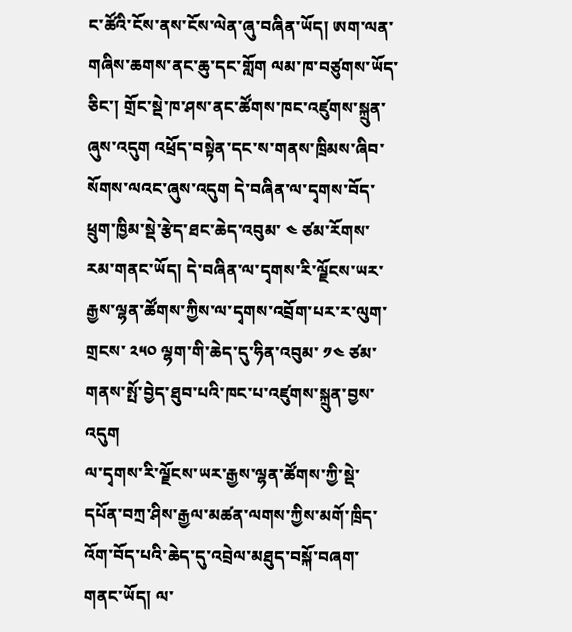ང་ཚོའི་ངོས་ནས་ངོས་ལེན་ཞུ་བཞིན་ཡོད། ཨག་ལན་གཞིས་ཆགས་ནང་ཆུ་དང་གློག ལམ་ཁ་བཙུགས་ཡོད་ཅིང་། གྲོང་སྡེ་ཁ་ཤས་ནང་ཚོགས་ཁང་འཛུགས་སྐྲུན་ཞུས་འདུག འཕྲོད་བསྟེན་དང་ས་གནས་ཁྲིམས་ཞིབ་སོགས་ལའང་ཞུས་འདུག དེ་བཞིན་ལ་དྭགས་བོད་ཕྲུག་ཁྱིམ་སྡེ་རྩེད་ཐང་ཆེད་འབུམ་ ༤ ཙམ་རོགས་རམ་གནང་ཡོད། དེ་བཞིན་ལ་དྭགས་རི་ལྗོངས་ཡར་རྒྱས་ལྷན་ཚོགས་ཀྱིས་ལ་དྭགས་འབྲོག་པར་ར་ལུག་གྲངས་ ༢༥༠ ལྷག་གི་ཆེད་དུ་ཧིན་འབུམ་ ༡༤ ཙམ་གནས་སྤོ་བྱེད་ཐུབ་པའི་ཁང་པ་འཛུགས་སྐྲུན་བྱས་འདུག
ལ་དྭགས་རི་ལྗོངས་ཡར་རྒྱས་ལྷན་ཚོགས་ཀྱི་སྡེ་དཔོན་བཀྲ་ཤིས་རྒྱལ་མཚན་ལགས་ཀྱིས་མགོ་ཁྲིད་འོག་བོད་པའི་ཆེད་དུ་འབྲེལ་མཐུད་བསྐོ་བཞག་གནང་ཡོད། ལ་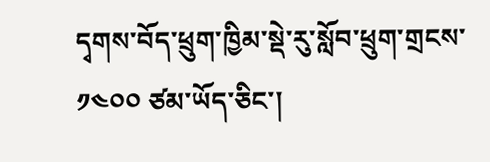དྭགས་བོད་ཕྲུག་ཁྱིམ་སྡེ་རུ་སློབ་ཕྲུག་གྲངས་ ༡༤༠༠ ཙམ་ཡོད་ཅིང་།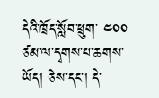དེའི་ཁྲོད་སློབ་ཕྲུག་ ༤༠༠ ཙམ་ལ་དྭགས་པ་ཆགས་ཡོད། ཅེས་དང་། དེ་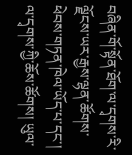བཞིན་གོ་སྟོན་ཐོག་ལ་དྭགས་རི་ལྗོངས་ཡར་རྒྱས་ལྷན་ཚོགས་ཕེབས་གཏན་ཁེལ་ཡོད་པ་དང་། ལ་དྭགས་ཀྱི་ཆོས་ཚོགས། ཡུལ་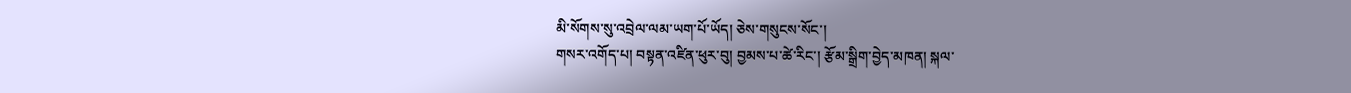མི་སོགས་སུ་འབྲེལ་ལམ་ཡག་པོ་ཡོད། ཅེས་གསུངས་སོང་།
གསར་འགོད་པ། བསྟན་འཛིན་ཕུར་བུ། བྱམས་པ་ཚེ་རིང་། རྩོམ་སྒྲིག་བྱེད་མཁན། སྐལ་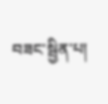བཟང་སྦྱིན་པ།